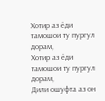Хотир аз ёди тамошои ту пургул дорам,
Хотир аз ёди тамошои ту пургул дорам,
Дили ошуфта аз он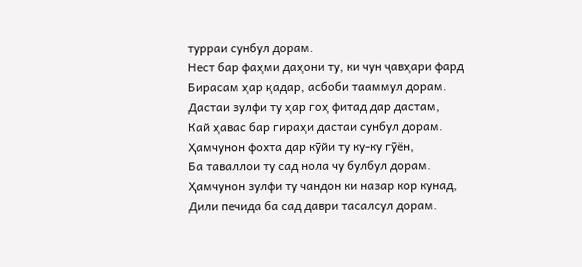турраи сунбул дорам.
Нест бар фаҳми даҳони ту, ки чун ҷавҳари фард
Бирасам ҳар қадар, асбоби тааммул дорам.
Дастаи зулфи ту ҳар гоҳ фитад дар дастам,
Кай ҳавас бар гираҳи дастаи сунбул дорам.
Ҳамчунон фохта дар кӯйи ту ку-ку гӯён,
Ба таваллои ту сад нола чу булбул дорам.
Ҳамчунон зулфи ту чандон ки назар кор кунад,
Дили печида ба сад даври тасалсул дорам.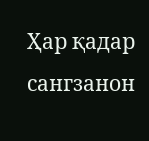Ҳар қадар сангзанон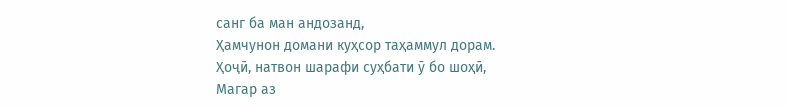санг ба ман андозанд,
Ҳамчунон домани куҳсор таҳаммул дорам.
Ҳоҷӣ, натвон шарафи суҳбати ӯ бо шоҳӣ,
Магар аз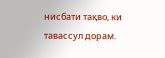нисбати тақво, ки тавассул дорам.